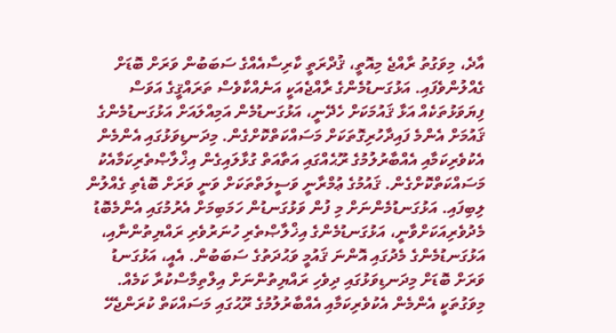އާދެ، މިވަގުތު ރާއްޖެ މިއޮތީ، ޤުދްރަތީ ކާރިސާއެއްގެ ސަބަބުން ވަރަށް ބޮޑަށް ގެއްލުންވެފައި. އަޅުގަނޑުމެންގެ ރާއްޖެއަކީ އަނެއްކާވެސް ތަރައްޤީގެ އަވަސް ފިޔަވަޅުތަކެއް އަޅާ ޤައުމަކަށް ހެދޭނީ، އަޅުގަނޑުމެން އަމިއްލައަށް އަޅުގަނޑުމެންގެ ޤައުމަށް އެންމެ ފައިދާހުރިގޮތަކަށް މަސައްކަތްކޮށްގެން. މިދަނޑިވަޅުގައި އެންމެން އެކުވެރިކަމާއި އެއްބާރުލުމުގެ ރޫޙެއްގައި އަތާއަތް ގުޅާލައިގެން އިޚްލާޞްތެރިކަމާއެކު މަސައްކަތްކޮށްގެން. ޤައުމުގެ ޢުމްރާނީ ވަސީލަތްތަކަށް ވަނީ ވަރަށް ބޮޑެތި ގެއްލުން ލިބިފައި. އަޅުގަނޑުމެންނަށް މި ފުން ވަޅުގަނޑުން ހަމަބިމަށް އެރުމުގައި އެންމެބޮޑު މެދުވެރިއަކަށްވާނީ، އަޅުގަނޑުމެންގެ އިޚްލާޞްތެރި ހުނަރުވެރި ރައްޔިތުންނާއި، އަޅުގަނޑުމެންގެ މެދުގައި އޮންނަ ޤައުމީ ވަޙުދަތުގެ ސަބަބުން. އެއީ، އަޅުގަނޑު ވަރަށް ބޮޑަށް މިދަނޑިވަޅުގައި ދިވެހި ރައްޔިތުންނަށް އިލްތިމާސްކުރާ ކަމެއް. މިވަގުތަކީ އެންމެން އެކުވެރިކަމާއި އެއްބާރުލުމުގެ ރޫޙުގައި މަސައްކަތް ކުރަންޖެހޭ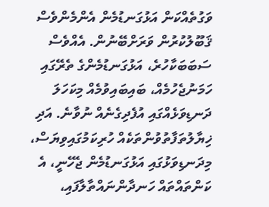ވަގުތެއްކަން އަޅުގަނޑުމެން އެންމެންވެސް ޤަބޫލުކުރުން ވަރަށްބޭނުން. އެއްވެސް ސަބަބަކާހުރެ، އަޅުގަނޑުމެންގެ ތެރޭގައި ހަމަނުޖެހުމެއް، ބައިބައިވުމެއް މިކަހަލަ ދަނޑިވަޅެއްގައި އުފެދިގެނެއް ނުވާނެ. އަދި ޚިޔާލުތަފާތުވުންތަކެއް ހުރިކަމުގައިވިޔަސް، މިދަނޑިވަޅުގައި އަޅުގަނޑުމެން ޖެހޭނީ، އެ ކަންތައްތައް ހަނދާންނައްތާލާފައި،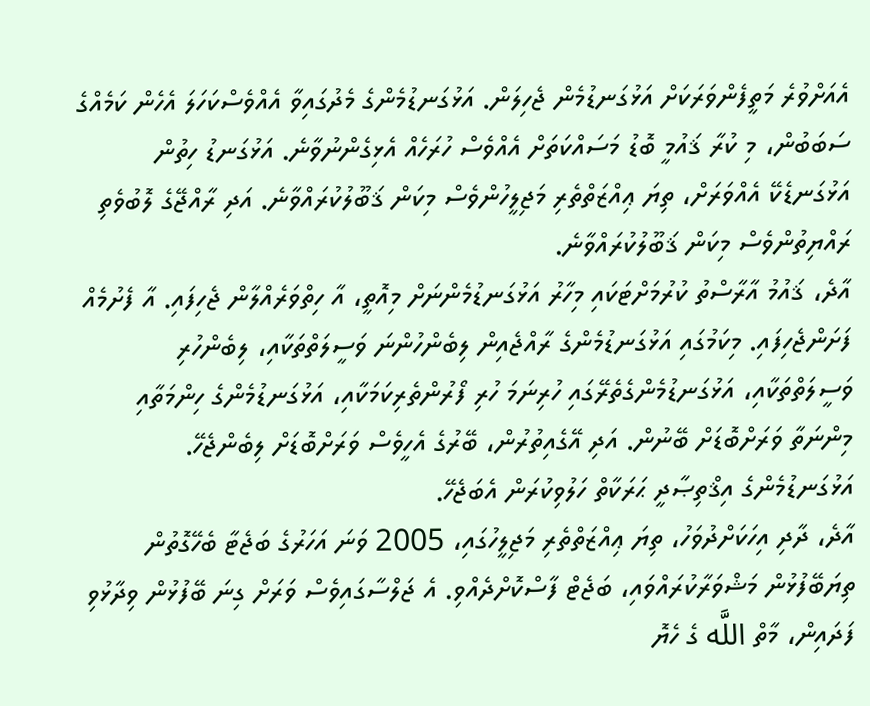އެއަށްވުރެ މަތީފެންވަރަކަށް އަޅުގަނޑުމެން ޖެހިލަން. އަޅުގަނޑުމެންގެ މެދުގައިވާ އެއްވެސްކަހަލަ އެހެން ކަމެއްގެ ސަބަބުން، މި ކުރާ ޤައުމީ ބޮޑު މަސައްކަތަށް އެއްވެސް ހުރަހެއް އެޅިގެންނުވާނެ. އަޅުގަނޑު ހިތުން އަޅުގަނޑެކޭ އެއްވަރަށް، ތިޔަ ޢިއްޒަތްތެރި މަޖިލީހުންވެސް މިކަން ޤަބޫލުކުރައްވާނެ. އަދި ރާއްޖޭގެ ލޮބުވެތި ރައްޔިތުންވެސް މިކަން ޤަބޫލުކުރައްވާނެ.
އާދެ، ޤައުމު އާރާސްތު ކުރުމަށްޓަކައި މިހާރު އަޅުގަނޑުމެންނަށް މިއޮތީ، އާ ހިތްވަރެއްލާން ޖެހިފައި. އާ ފެށުމެއް ފަށަންޖެހިފައި. މިކަމުގައި އަޅުގަނޑުމެންގެ ރާއްޖެއިން ލިބެންހުންނަ ވަސީލަތްތަކާއި، ލިބެންހުރި ވަސީލަތްތަކާއި، އަޅުގަނޑުމެންގެތެރޭގައި ހުރިނަމަ ހުރި ފޯރުންތެރިކަމަކާއި، އަޅުގަނޑުމެންގެ ހިންމަތާއި މިންނަތާ ވަރަށްބޮޑަށް ބޭނުން. އަދި އޭގެއިތުރުން، ބޭރުގެ އެހީވެސް ވަރަށްބޮޑަށް ލިބެންޖެހޭ. އަޅުގަނޑުމެންގެ އިޤްތިޞާދީ ޙަރަކާތް ހަލުވިކުރަން އެބަޖެހޭ.
އާދެ، ދާދި އިހަކަށްދުވަހު، ތިޔަ ޢިއްޒަތްތެރި މަޖިލީހުގައި، 2005 ވަނަ އަހަރުގެ ބަޖެޓާ ބެހޭގޮތުން ތިޔަބޭފުޅުން މަޝްވަރާކުރައްވައި، ބަޖެޓް ފާސްކޮށްދެއްވި. އެ ޖަލްސާގައިވެސް ވަރަށް ގިނަ ބޭފުޅުން ވިދާޅުވި ފަދައިން، މާތް اللَّه ގެ ހެޔޮ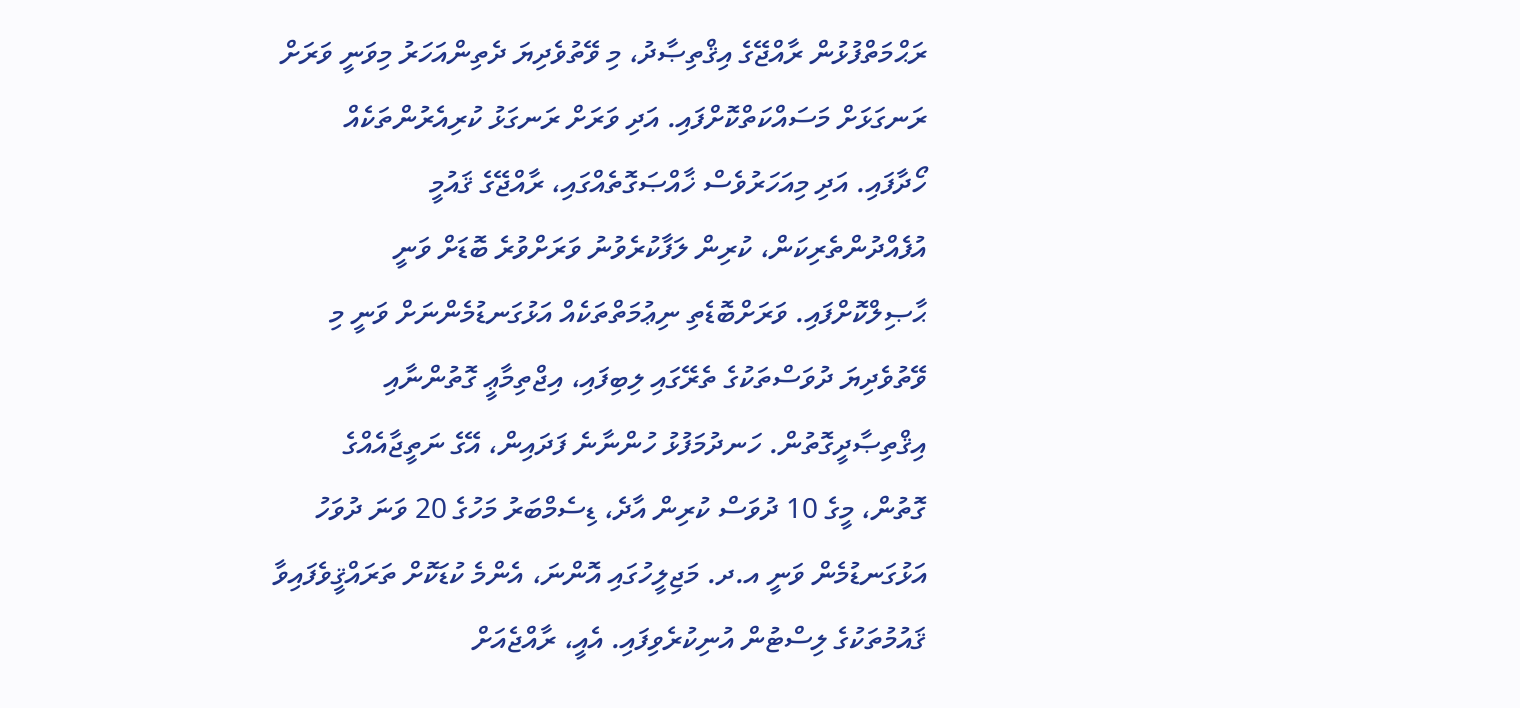ރަޙްމަތްފުޅުން ރާއްޖޭގެ އިޤްތިޞާދު، މި ވޭތުވެދިޔަ ދެތިންއަހަރު މިވަނީ ވަރަށް ރަނގަޅަށް މަސައްކަތްކޮށްފައި. އަދި ވަރަށް ރަނގަޅު ކުރިއެރުންތަކެއް ހޯދާފައި. އަދި މިއަހަރުވެސް ޚާއްޞަގޮތެއްގައި، ރާއްޖޭގެ ޤައުމީ އުފެއްދުންތެރިކަން، ކުރިން ލަފާކުރެވުނު ވަރަށްވުރެ ބޮޑަށް ވަނީ ޙާޞިލްކޮށްފައި. ވަރަށްބޮޑެތި ނިޢުމަތްތަކެއް އަޅުގަނޑުމެންނަށް ވަނީ މި ވޭތުވެދިޔަ ދުވަސްތަކުގެ ތެރޭގައި ލިބިފައި، އިޖްތިމާޢީ ގޮތުންނާއި އިޤްތިޞާދީގޮތުން. ހަނދުމަފުޅު ހުންނާނެ ފަދައިން، އޭގެ ނަތީޖާއެއްގެ ގޮތުން، މީގެ 10 ދުވަސް ކުރިން އާދެ، ޑިސެމްބަރު މަހުގެ 20 ވަނަ ދުވަހު އަޅުގަނޑުމެން ވަނީ އ.ދ. މަޖިލީހުގައި އޮންނަ، އެންމެ ކުޑަކޮށް ތަރައްޤީވެފައިވާ ޤައުމުތަކުގެ ލިސްޓުން އުނިކުރެވިފައި. އެއީ، ރާއްޖެއަށް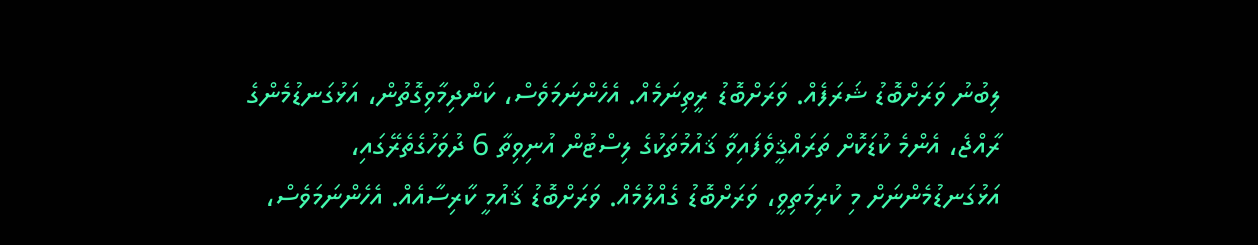ލިބުނު ވަރަށްބޮޑު ޝަރަފެއް. ވަރަށްބޮޑު ރީތިނަމެއް. އެހެންނަމަވެސް، ކަންދިމާވިގޮތުން، އަޅުގަނޑުމެންގެ ރާއްޖެ، އެންމެ ކުޑަކޮށް ތަރައްޤީވެފައިވާ ޤައުމުތަކުގެ ލިސްޓުން އުނިވިތާ 6 ދުވަހުގެތެރޭގައި، އަޅުގަނޑުމެންނަށް މި ކުރިމަތިވީ، ވަރަށްބޮޑު ގެއްލުމެއް. ވަރަށްބޮޑު ޤައުމީ ކާރިސާއެއް. އެހެންނަމަވެސް،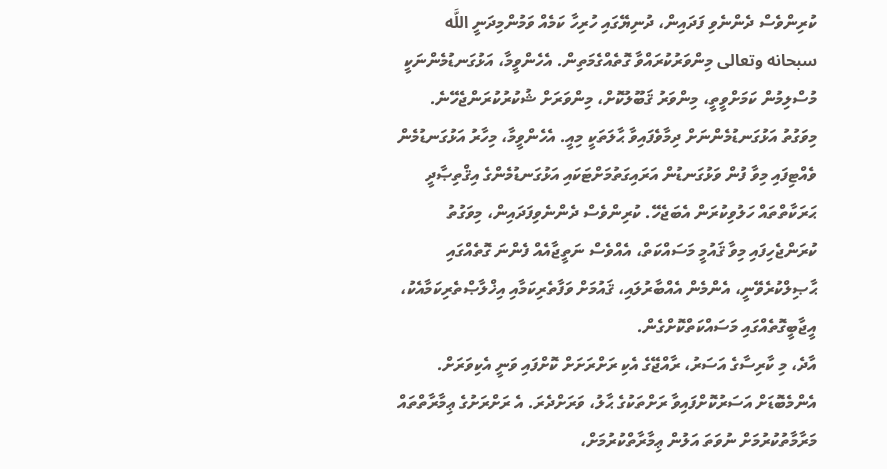ކުރިންވެސް ދެންނެވި ފަދައިން، ދުނިޔޭގައި ހުރިހާ ކަމެއް ވަމުންމިދަނީ اللَّه سبحانه وتعالى މިންވަރުކުރައްވާ ގޮތެއްގެމަތިން. އެހެންވީމާ، އަޅުގަނޑުމެންނަކީ މުސްލިމުން ކަމަށްވީތީ، މިންވަރު ޤަބޫލުކޮށް، މިންވަރަށް ޝުކުރުކުރަންޖެހޭނެ. މިވަގުތު އަޅުގަނޑުމެންނަށް ދިމާވެފައިވާ ޙާލަތަކީ މިއީ. އެހެންވީމާ، މިހާރު އަޅުގަނޑުމެން ވެއްޓިފައި މިވާ ފުން ވަޅުގަނޑުން އަރައިގަތުމަށްޓަކައި އަޅުގަނޑުމެންގެ އިޤްތިޞާދީ ޙަރަކާތްތައް ހަލުވިކުރަން އެބަޖެހޭ. ކުރިންވެސް ދެންނެވިފަދައިން، މިވަގުތު ކުރަންޖެހިފައި މިވާ ޤައުމީ މަސައްކަތް، އެއްވެސް ނަތީޖާއެއް ފެންނަ ގޮތެއްގައި ޙާޞިލްކުރެވޭނީ، އެންމެން އެއްބާރުލައި، ޤައުމަށް ވަފާތެރިކަމާއި އިޚްލާޞްތެރިކަމާއެކު، އީޖާބީގޮތެއްގައި މަސައްކަތްކޮށްގެން.
އާދެ، މި ކާރިސާގެ އަސަރު، ރާއްޖޭގެ އެކި ރަށްރަށަށް ކޮށްފައި ވަނީ އެކިވަރަށް. އެންމެބޮޑަށް އަސަރުކޮށްފައިވާ ރަށްތަކުގެ ޙާލު، ވަރަށްދެރަ. އެ ރަށްރަށުގެ ޢިމާރާތްތައް މަރާމާތުކުރުމަށް ނުވަތަ އަލުން ޢިމާރާތްކުރުމަށް،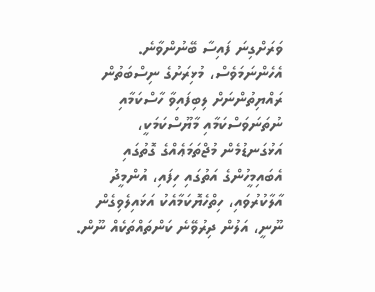ވަރަށްގިނަ ފައިސާ ބޭނުންވާނެ. އެހެންނަމަވެސް، މުޅިރަށުގެ ނިސްބަތުން ރައްޔިތުންނަށް ލިބިފައިވާ ހާސްކަމާއި ނުތަނަވަސްކަމާއި މާޔޫސްކަމަކީ، އަޅުގަނޑުމެން މުޖްތަމަޢެއްގެ ގޮތުގައި އެބައިމީހުންގެ އަތުގައި ހިފައި، އުންމީދު އާލާކުރުވައި، ހިތްހެޔޮކަމާއެކު އަޅައިލެވިގެން ނޫނީ، އަލުން ދިރުވޭނެ ކަންތައްތަކެއް ނޫން.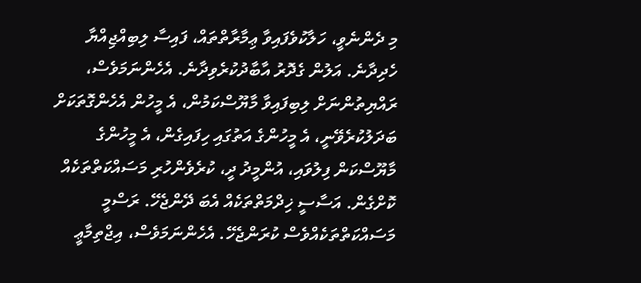މި ދެންނެވީ، ހަލާކުވެފައިވާ ޢިމާރާތްތައް، ފައިސާ ލިބިއްޖިއްޔާ ހެދިދާނެ. އަލުން ގެދޮރު އާބާދުކުރެވިދާނެ. އެހެންނަމަވެސް، ރައްޔިތުންނަށް ލިބިފައިވާ މާޔޫސްކަމުން، އެ މީހުން އެހެންގޮތަކަށް ބަދަލުކުރެވޭނީ، އެ މީހުންގެ އަތުގައި ހިފައިގެން، އެ މީހުންގެ މާޔޫސްކަން ފިލުވައި، އުންމީދު ދީ، ކުރެވެންހުރި މަސައްކަތްތަކެއް ކޮށްގެން. އަސާސީ ޚިދްމަތްތަކެއް އެބަ ދޭންޖެހޭ. ރަސްމީ މަސައްކަތްތަކެއްވެސް ކުރަންޖެހޭ. އެހެންނަމަވެސް، އިޖްތިމާޢީ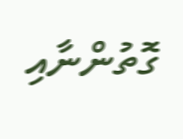ގޮތުންނާއި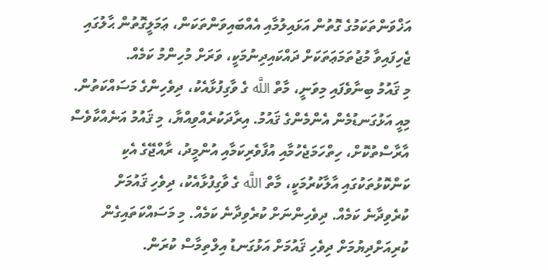އަޚްވަންތަކަމުގެ ގޮތުން އަޅައިލުމާއި އެއްބައިވަންތަކަން، ޢަމަލީގޮތުން ޙާލުގައި ޖެހިފައިވާ މުޖުތަމަޢަތަކަށް ދައްކައިދިނުމަކީ، ވަރަށް މުހިންމު ކަމެއް.
މި ޤައުމު ބިނާވެފައި މިވަނީ، މާތް اللَّه ގެ ވާގިފުޅާއެކު، ދިވެހިންގެ މަސައްކަތުން. މިއީ އަޅުގަނޑުމެން އެންމެންގެ ޤައުމު. އިރާދަކުރެއްވިއްޔާ، މި ޤައުމު އަނެއްކާވެސް އާރާސްތުކޮށް، ހިތްހަމަޖެހުމާއި އުފާވެރިކަމާއި އުންމީދު، ރާއްޖޭގެ އެކި ކަންކޮޅުތަކުގައި އާލާކުރުމަކީ، މާތް اللَّه ގެ ވާގިފުޅާއެކު، ދިވެހި ޤައުމަށް ކުރެވިދާނެ ކަމެއް. ދިވެހިންނަށް ކުރެވިދާނެ ކަމެއް. މި މަސައްކަތައިގެން ކުރިއަށްދިޔުމަށް ދިވެހި ޤައުމަށް އަޅުގަނޑު އިލްތިމާސް ކުރަން.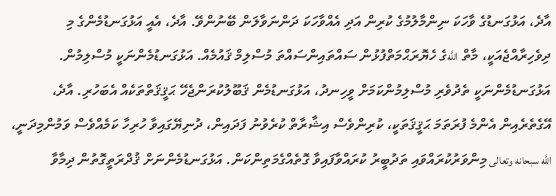އާދެ، އަޅުގަނޑުގެ ވާހަކަ ނިންމާލުމުގެ ކުރިން އަދި އެއްވާހަކަ ދަންނަވާލަން ބޭނުންވޭ. އާދެ، އެއީ އަޅުގަނޑުމެންގެ މި ދިވެހިރާއްޖެއަކީ، މާތް اللَّهގެ ހެޔޮރަޙްމަތްފުޅުން ސައްތައިންސައްތަ މުސްލިމް ޤައުމެއް. އަޅުގަނޑުމެންނަކީ މުސްލިމުން. އަޅުގަނޑުމެންނަކީ ތެދުވެރި މުސްލިމުންކަމަށް ވީހިނދު، އަޅުގަނޑުމެން ޤަބޫލުކުރަންޖެހޭ ޙަޤީޤަތްތަކެއް އެބަހުރި. އާދެ، އޭގެތެރެއިން އެންމެ ފުރަތަމަ ޙަޤީޤަތަކީ، ކުރިންވެސް އިޝާރާތް ކުރެވުނު ފަދައިން، ދުނިޔޭގައިވާ ހުރިހާ ކަމެއްވެސް ވަމުންމިދަނީ، اللَّه سبحانه وتعالى މިންވަރުކުރައްވައި ތަދުބީރު ކުރައްވާފައިވާ ގޮތެއްގެމަތިންކަން. އަޅުގަނޑުމެންނަށް ޤުދްރަތީގޮތުން ދިމާވާ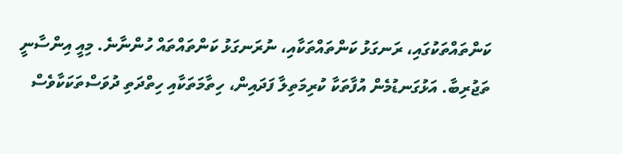ކަންތައްތަކުގައި، ރަނގަޅު ކަންތައްތަކާއި، ނުރަނގަޅު ކަންތައްތައް ހުންނާނެ. މިއީ އިންސާނީ ތަޖުރިބާ. އަޅުގަނޑުމެން އުފާތަކާ ކުރިމަތިލާ ފަދައިން، ހިތާމަތަކާއި ހިތްދަތި ދުވަސްތަކަކާވެސް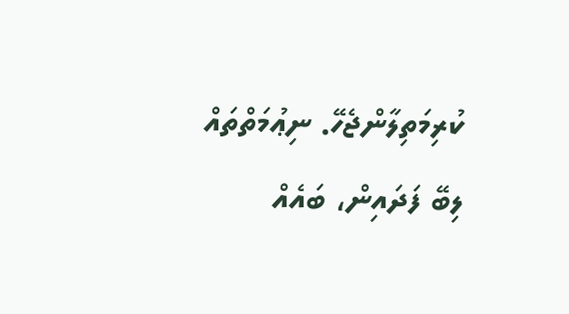ކުރިމަތިލާންޖެހޭ. ނިޢުމަތްތައް ލިބޭ ފަދައިން، ބައެއް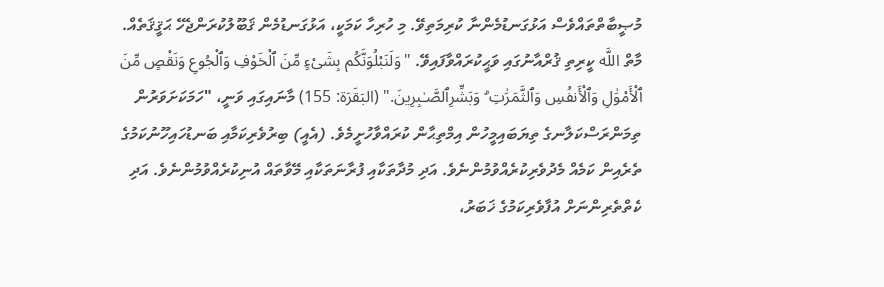މުޞީބާތްތައްވެސް އަޅުގަނޑުމެންނާ ކުރިމަތިވޭ. މި ހުރިހާ ކަމަކީ، އަޅުގަނޑުމެން ޤަބޫލުކުރަންޖެހޭ ޙަޤީޤަތެއް. މާތް اللَّه ކީރިތި ޤުރްއާނުގައި ވަޙީކުރައްވާފައިވޭ. "وَلَنَبْلُوَنَّكُم بِشَىْءٍ مِّنَ ٱلْخَوْفِ وَٱلْجُوعِ وَنَقْصٍ مِّنَ ٱلْأَمْوَٰلِ وَٱلْأَنفُسِ وَٱلثَّمَرَٰتِ ۗ وَبَشِّرِٱلصَّـٰبِرِينَ." (البَقَرَة: 155) މާނައިގައި ވަނީ، "ހަމަކަށަވަރުން ތިމަންރަސްކަލާނގެ ތިޔަބައިމީހުން އިމްތިޙާން ކުރައްވާހުށީމެވެ. (އެއީ) ބިރުވެރިކަމާއި ބަނޑުހައިހޫނުކަމުގެ ތެރެއިން ކަމެއް މެދުވެރިކުރެއްވުމުންނެވެ. އަދި މުދާތަކާއި ފުރާނަތަކާއި މޭވާތައް އުނިކުރެއްވުމުންނެވެ. އަދި ކެތްތެރިންނަށް އުފާވެރިކަމުގެ ޚަބަރު،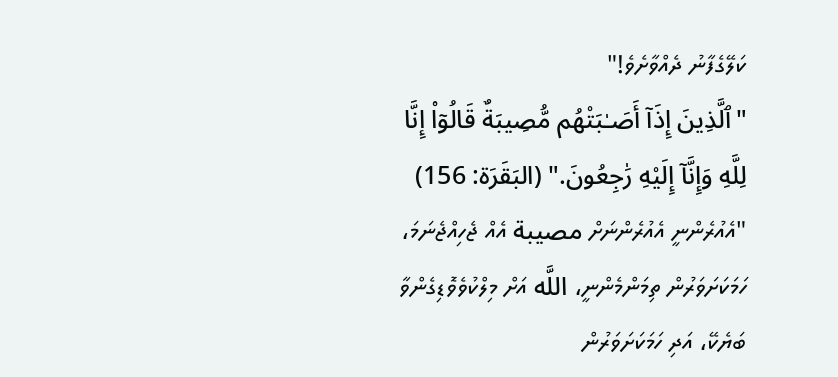ކަލޭގެފާނު ދެއްވާށެވެ!"
"ٱلَّذِينَ إِذَآ أَصَـٰبَتْهُم مُّصِيبَةٌ قَالُوٓا۟ إِنَّا لِلَّهِ وَإِنَّآ إِلَيْهِ رَٰجِعُونَ." (البَقَرَة: 156) "އެއުރެންނީ އެއުރެންނަށް مصيبة އެއް ޖެހިއްޖެނަމަ، ހަމަކަށަވަރުން ތިމަންމެންނީ، اللَّه އަށް މިލްކުވެވޮޑިގެންވާ ބަޔެކޭ، އަދި ހަމަކަށަވަރުން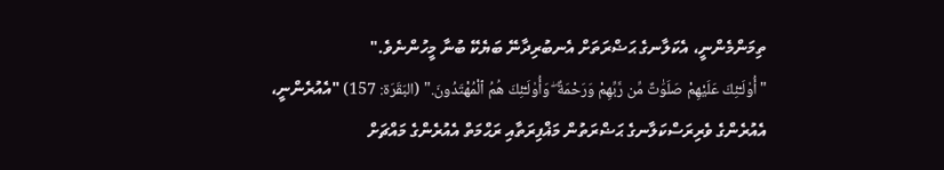ތިމަންމެންނީ، އެކަލާނގެ ޙަޟްރަތަށް އެނބުރިދާނޭ ބަޔެކޭ ބުނާ މީހުންނެވެ."
"أُو۟لَـٰٓئِكَ عَلَيْهِمْ صَلَوَٰتٌ مِّن رَّبِّهِمْ وَرَحْمَةٌ ۖ وَأُو۟لَـٰٓئِكَ هُمُ ٱلْمُهْتَدُونَ." (البَقَرَة: 157) "އެއުރެންނީ، އެއުރެންގެ ވެރިރަސްކަލާނގެ ޙަޟްރަތުން މަޣްފިރަތާއި ރަޙްމަތް އެއުރެންގެ މައްޗަށް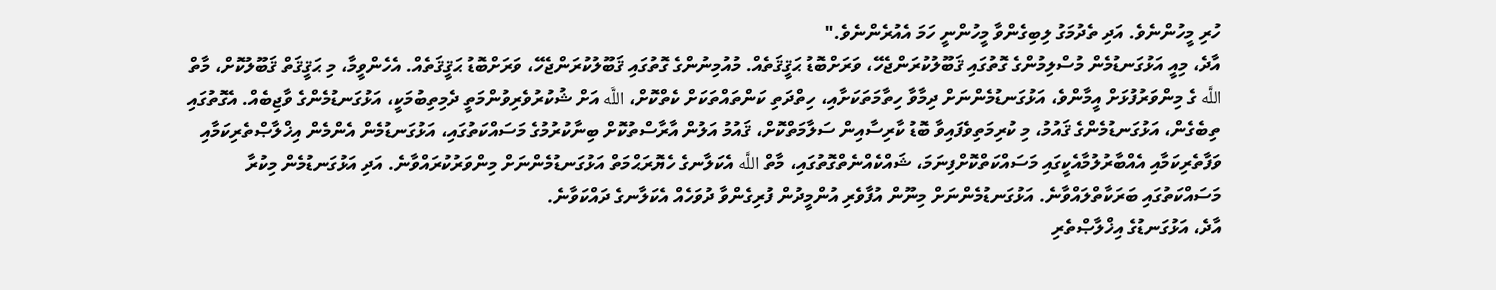ހުރި މީހުންނެވެ. އަދި ތެދުމަގު ލިބިގެންވާ މީހުންނީ ހަމަ އެއުރެންނެވެ."
އާދެ، މިއީ އަޅުގަނޑުމެން މުސްލިމުންގެ ގޮތުގައި ޤަބޫލުކުރަންޖެހޭ، ވަރަށްބޮޑު ޙަޤީޤަތެއް. މުއުމިނުންގެ ގޮތުގައި ޤަބޫލުކުރަންޖެހޭ، ވަރަށްބޮޑު ޙަޤީޤަތެއް. އެހެންވީމާ، މި ޙަޤީޤަތް ޤަބޫލުކޮށް، މާތް اللَّه ގެ މިންވަރުފުޅަށް އީމާންވެ، އަޅުގަނޑުމެންނަށް ދިމާވާ ހިތާމަތަކަށާއި، ހިތްދަތި ކަންތައްތަކަށް ކެތްކޮށް، اللَّه އަށް ޝުކުރުވެރިވުންމަތީ ދެމިތިބުމަކީ، އަޅުގަނޑުމެންގެ ވާޖިބެއް. އެގޮތުގައި ތިބެގެން، އަޅުގަނޑުމެންގެ ޤައުމު، މި ކުރިމަތިވެފައިވާ ބޮޑު ކާރިސާއިން ސަލާމަތްކޮށް، ޤައުމު އަލުން އާރާސްތުކޮށް ބިނާކުރުމުގެ މަސައްކަތުގައި، އަޅުގަނޑުމެން އެންމެން އިޚްލާޞްތެރިކަމާއި ވަފާތެރިކަމާއި އެއްބާރުލުމާއެކީގައި މަސައްކަތްކޮށްފިނަމަ، ޝައްކެއްނެތްގޮތުގައި، މާތް اللَّه އެކަލާނގެ ހެޔޮރަޙްމަތް އަޅުގަނޑުމެންނަށް މިންވަރުކުރައްވާނެ. އަދި އަޅުގަނޑުމެން މިކުރާ މަސައްކަތުގައި ބަރަކާތްލައްވާނެ. އަޅުގަނޑުމެންނަށް މިނޫން އުފާވެރި އުންމީދުން ފުރިގެންވާ ދުވަހެއް އެކަލާނގެ ދައްކަވާނެ.
އާދެ، އަޅުގަނޑުގެ އިޚްލާޞްތެރި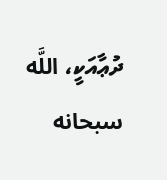ދުޢާއަކީ، اللَّه سبحانه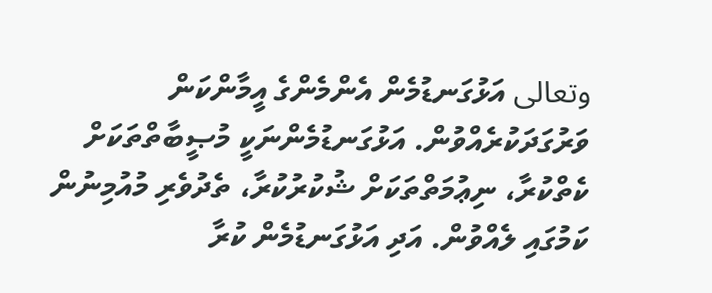وتعالى އަޅުގަނޑުމެން އެންމެންގެ އީމާންކަން ވަރުގަދަކުރެއްވުން. އަޅުގަނޑުމެންނަކީ މުޞީބާތްތަކަށް ކެތްކުރާ، ނިޢުމަތްތަކަށް ޝުކުރުކުރާ، ތެދުވެރި މުއުމިނުން ކަމުގައި ލެއްވުން. އަދި އަޅުގަނޑުމެން ކުރާ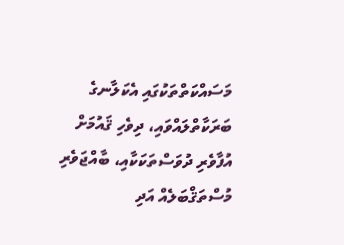މަސައްކަތްތަކުގައި އެކަލާނގެ ބަރަކާތްލައްވައި، ދިވެހި ޤައުމަށް އުފާވެރި ދުވަސްތަކަކާއި، ބާއްޖަވެރި މުސްތަޤްބަލެއް އަދި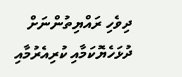ދިވެހި ރައްޔިތުންނަށް ދުޅަހެޔޮކަމާއި ކުރިއެރުމާއި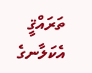ތަރައްޤީ އެކަލާނގެ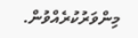މިންވަރުކުރެއްވުން.